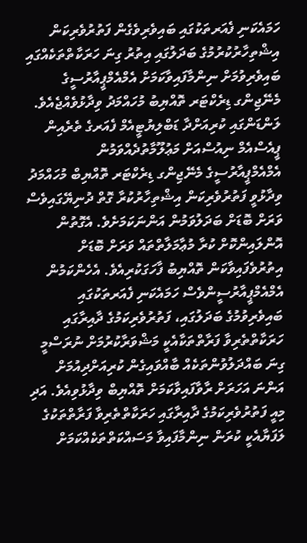ހަމައެކަނި ފެއަރތަކުގައި ބައިވެރިވެގެން ފަތުރުވެރިކަން އިޝްތިހާރުކުރުމުގެ ބަދަލުގައި އިތުރު ގިނަ ހަރަކާތްތަކެއްގައި ބައިވެރިވުމަށް ނިންމާފައިވާކަމަށް އެމްއެމްޕީއާރުސީގެ މެނޭޖިންގ ޑިރެކްޓަރ ތޮއްޔިބު މުހައްމަދު ވިދާޅުވެއްޖެއެވެ.
ލަންޑަންގައި ކުރިއަށްދާ ޑަބްލިޔުޓީއެމް ފެއަރގެ ތެރެއިން ޕީއެސްއެމް ނިއުސްއަށް މަޢުލޫމާތުދެއްވަމުން އެމްއެމްޕީއާރުސީގެ މެނޭޖިންގ ޑިރެކްޓަރ ތޮއްޔިބް މުހައްމަދު ވިދާޅުވީ ފަތުރުވެރިކަން އިޝްތިހާރުކުރާ ގޮތް ދުނިޔޭގައިވެސް ވަރަށް ބޮޑަށް ބަދަލުވަމުން އަންނަކަމަށެވެ. އެގޮތުން އޮންލައިންކޮށް ކުރާ މުޢާމަލާތްތައް ވަރަށް ބޮޑަށް އިތުރުވެފައިވާކަން ތޮއްޔިބު ފާހަގަކުރިއެވެ. އެހެންކަމުން އެމްއެމްޕީއާރުސީންވެސް ހަމައެކަނި ފެއަރތަކުގައި ބައިވެރިވުމުގެ ބަދަލުގައި، ފަތުރުވެރިކަމުގެ ދާއިރާގައި ހަރަކާތްތެރިވާ ފަރާތްތަކާއެކީ މަޝްވަރާކުރުމަށް ނުރަސްމީ ގިނަ ބައްދަލުވުންތަކެއް ބާއްވައިގެން ކުރިއަށްދިއުމަށް އަންނަ އަހަރަށް ރާވާފައިވާކަމަށް ތޮއްޔިބް ވިދާޅުވިއެވެ. އަދި މިއީ ފަތުރުވެރިކަމުގެ ދާއިރާގައި ހަރަކާތްތެރިވާ ފަރާތްތަކުގެ ލަފަޔާއެކީ ކުރަން ނިންމާފައިވާ މަސައްކަތްތަކެއްކަމަށް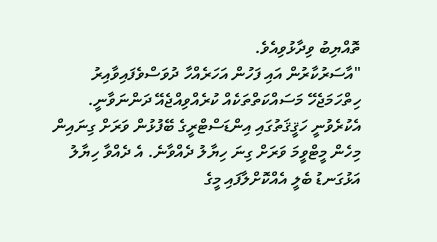ތޮއްޔިބު ވިދާޅުވިއެވެ.
"އާސަރުކާރުން އައި ފަހުން އަހަރެއްހާ ދުވަސްވެފައިވާއިރު ހިތްހަމަޖެހޭ މަސައްކަތްތަކެއް ކުރެއްވިއްޖެއޭ ދަންނަވާނީ. އެކުރެވުނީ ހަޤީޤަތުގައި އިންޑަސްޓްރީގެ ބޭފުޅުން ވަރަށް ގިނައިން މިހެން މީޓްވީމަ ވަރަށް ގިނަ ހިޔާލު ދެއްވާނެ. އެ ދެއްވާ ހިޔާލު އަޅުގަނޑު ބެލީ އެއްކޮށްލާފައި މީގެ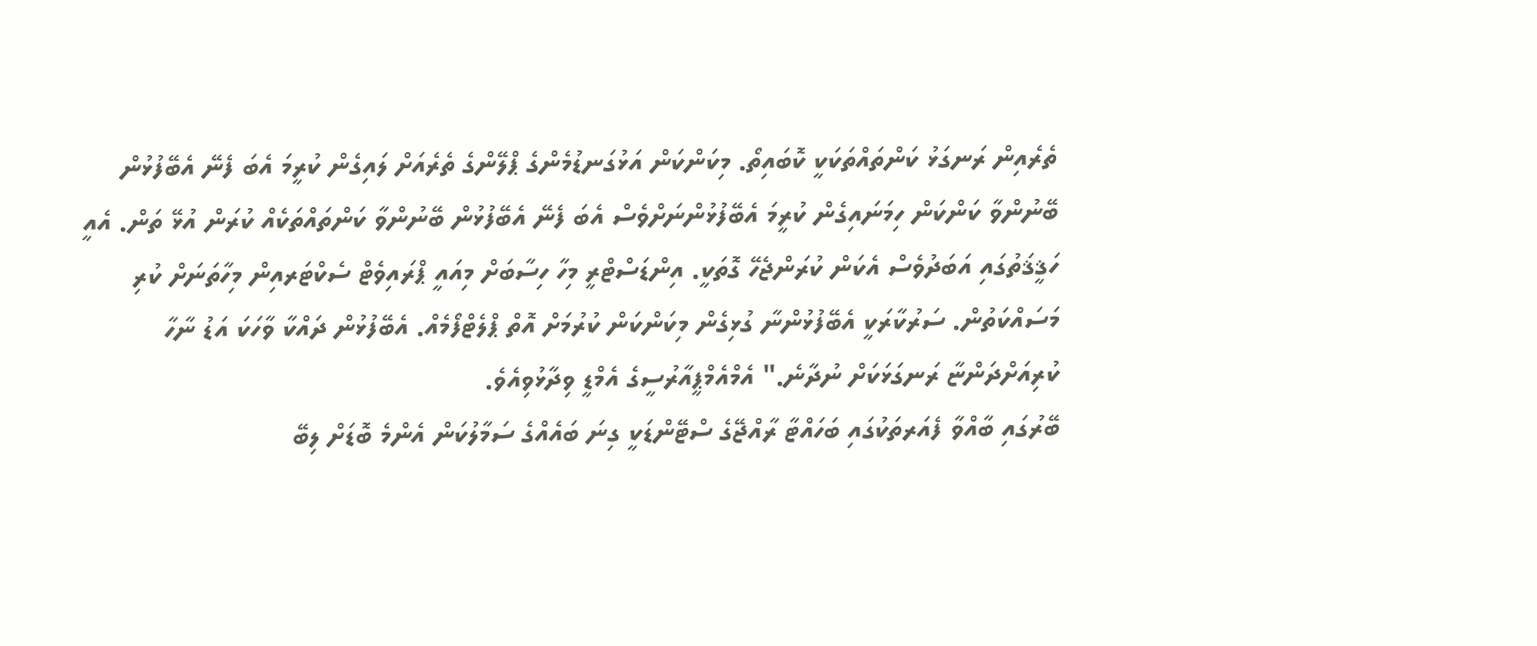ތެރެއިން ރަނގަޅު ކަންތައްތަކަކީ ކޮބައިތޯ. މިކަންކަން އަޅުގަނޑުމެންގެ ޕްލޭންގެ ތެރެއަށް ލައިގެން ކުރީމަ އެބަ ފެނޭ އެބޭފުޅުން ބޭނުންވާ ކަންކަން ހިމަނައިގެން ކުރީމަ އެބޭފުޅުންނަށްވެސް އެބަ ފެނޭ އެބޭފުޅުން ބޭނުންވާ ކަންތައްތަކެއް ކުރަން އުޅޭ ތަން. އެއީ ހަޤީޤަތުގައި އަބަދުވެސް އެކަން ކުރަންޖެހޭ ގޮތަކީ. އިންޑަސްޓްރީ މިހާ ހިސާބަށް މިއައީ ޕްރައިވެޓް ސެކްޓަރއިން މިހާތަނަށް ކުރި މަސައްކަތުން. ސަރުކާރަކީ އެބޭފުޅުންނާ ގުޅިގެން މިކަންކަން ކުރުމަށް އޮތް ޕްލެޓްފޯމެއް. އެބޭފުޅުން ދައްކާ ވާހަކަ އަޑު ނާހާ ކުރިއަށްދަންޏާ ރަނގަޅަކަށް ނުދާނެ." އެމްއެމްޕީއާރުސީގެ އެމްޑީ ވިދާޅުވިއެވެ.
ބޭރުގައި ބާއްވާ ފެއަރތަކުގައި ބަހައްޓާ ރާއްޖޭގެ ސްޓޭންޑަކީ ގިނަ ބައެއްގެ ސަމާލުކަން އެންމެ ބޮޑަށް ލިބޭ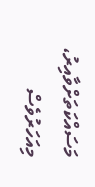މަސައްކަތަށްވާއިރު، މިއަހަރުވެސް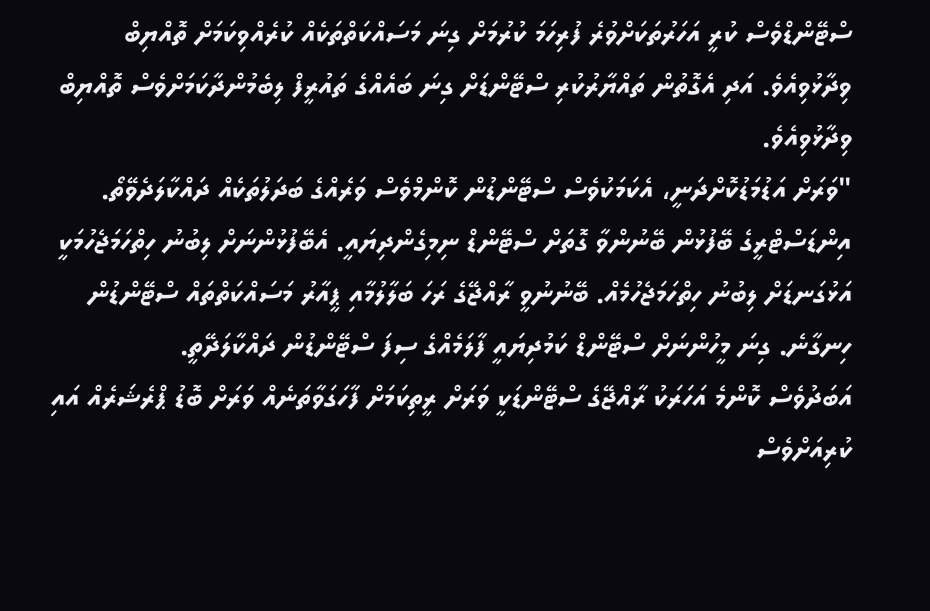ސްޓޭންޑްވެސް ކުރީ އަހަރުތަކަށްވުރެ ފުރިހަމަ ކުރުމަށް ގިނަ މަސައްކަތްތަކެއް ކުރެއްވިކަމަށް ތޮއްޔިބް ވިދާޅުވިއެވެ. އަދި އެގޮތުން ތައްޔާރުކުރި ސްޓޭންޑަށް ގިނަ ބައެއްގެ ތައުރީފް ލިބެމުންދާކަމަށްވެސް ތޮއްޔިބް ވިދާޅުވިއެވެ.
"ވަރަށް އަޑުމަޑުކޮށްދަނީ، އެކަމަކުވެސް ސްޓޭންޑުން ކޮންމްވެސް ވަރެއްގެ ބަދަލުތަކެއް ދައްކާލަދެވޭތޯ. އިންޑަސްޓްރީގެ ބޭފުޅުން ބޭނުންވާ ގޮތަށް ސްޓޭންޑް ނިމިގެންދިޔައީ. އެބޭފުޅުންނަށް ލިބުނު ހިތްހަމަޖެހުމަކީ އަޅުގަނޑަށް ލިބުނު ހިތްހަމަޖެހުމެއް. ބޭނުނުވީ ރާއްޖޭގެ ރަހަ ބަލާލުމާއި ޕީއާރު މަސައްކަތްތައް ސްޓޭންޑުން ހިނގާނެ. ގިނަ މީހުންނަށް ސްޓޭންޑް ކަމުދިޔައީ ފާލަމެއްގެ ސިފަ ސްޓޭންޑުން ދައްކާލަދޭތީ.
އަބަދުވެސް ކޮންމެ އަހަރަކު ރާއްޖޭގެ ސްޓޭންޑަކީ ވަރަށް ރީތިކަމަށް ފާހަގަވާތަނެއް ވަރަށް ބޮޑު ޕްރެޝަރެއް އައި ކުރިއަށްވެސް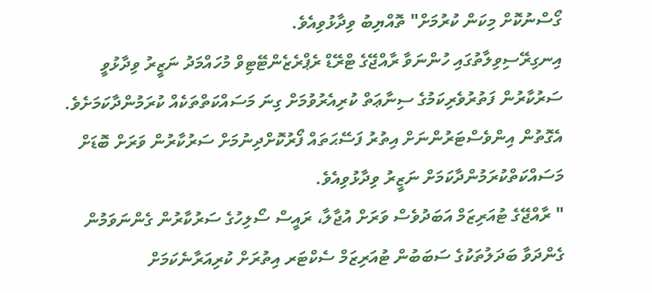ގޯސްނުކޮށް މިކަން ކުރުމަށް" ތޮއްޔިބު ވިދާޅުވިއެވެ.
އިނގިރޭސިވިލާތުގައި ހުންނަވާ ރާއްޖޭގެ ޓްރޭޑް ރެޕްރެޒެންޓޭޓިވް މުހައްމަދު ނަޒީރު ވިދާޅުވީ ސަރުކާރުން ފަތުރުވެރިކަމުގެ ސިނާޢަތް ކުރިއެރުވުމަށް ގިނަ މަސައްކަތްތަކެއް ކުރަމުންދާކަމަށެވެ. އެގޮތުން އިންވެސްޓަރުންނަށް އިތުރު ފަސޭޙަތައް ފޯރުކޮށްދިނުމަށް ސަރުކާރުން ވަރަށް ބޮޑަށް މަސައްކަތްކުރަމުންދާކަމަށް ނަޒީރު ވިދާޅުވިއެވެ.
" ރާއްޖޭގެ ޓުއަރިޒަމް އަބަދުވެސް ވަރަށް އުޖާލާ، ރައީސް ސޯލިހުގެ ސަރުކާރުން ގެންނަވަމުން ގެންދަވާ ބަދަލުތަކުގެ ސަބަބުން ޓުއަރިޒަމް ސެކްޓަރ އިތުރަށް ކުރިއަރާނެކަމަށް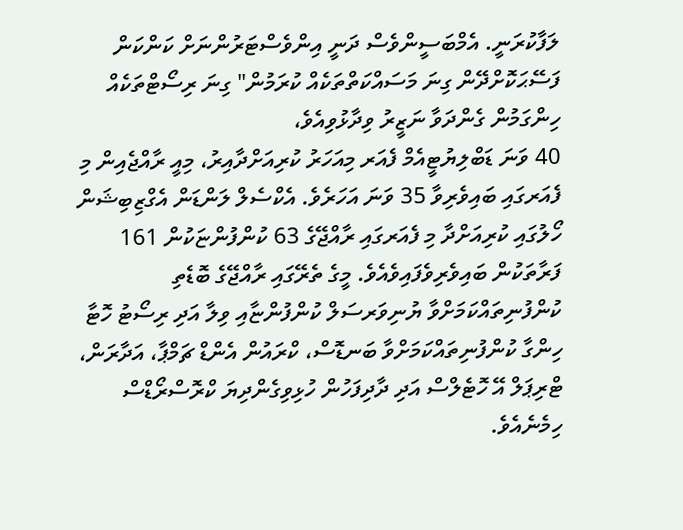ލަފާކުރަނީ. އެމްބަސީންވެސް ދަނީ އިންވެސްޓަރުންނަށް ކަންކަން ފަސޭޙަކޮށްދޭން ގިނަ މަސައްކަތްތަކެއް ކުރަމުން" ގިނަ ރިސޯޓްތަކެއް ހިންގަމުން ގެންދަވާ ނަޒީރު ވިދާޅުވިއެވެ،
40 ވަނަ ޑަބްލިޔުޓީއެމް ފެއަރ މިއަހަރު ކުރިއަށްދާއިރު، މިއީ ރާއްޖެއިން މި ފެއަރގައި ބައިވެރިވާ 35 ވަނަ އަހަރެވެ. އެކްސެލް ލަންޑަން އެގްޒިބިޝަން ހޯލުގައި ކުރިއަށްދާ މި ފެއަރގައި ރާއްޖޭގެ 63 ކުންފުންޏަކުން 161 ފަރާތަކުން ބައިވެރިވެފައިވެއެވެ. މީގެ ތެރޭގައި ރާއްޖޭގެ ބޮޑެތި ކުންފުނިތައްކަމަށްވާ ޔުނިވަރސަލް ކުންފުންޏާއި ވިލާ އަދި ރިސޯޓު ހޮޓާ ހިންގާ ކުންފުނިތައްކަމަށްވާ ބަނޑޮސް، ކްރައުން އެންޑް ޗަމްޕާ، އަދާރަން، ޓްރިޕަލް އޭ ހޮޓެލްސް އަދި ދާދިފަހުން ހުޅިވިގެންދިޔަ ކްރޮސްރޯޑްސް ހިމެނެއެވެ.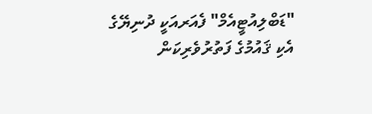"ޑަބްލިއުޓީއެމް" ފެއަރއަކީ ދުނިޔޭގެ އެކި ޤައުމުގެ ފަތުރުވެރިކަން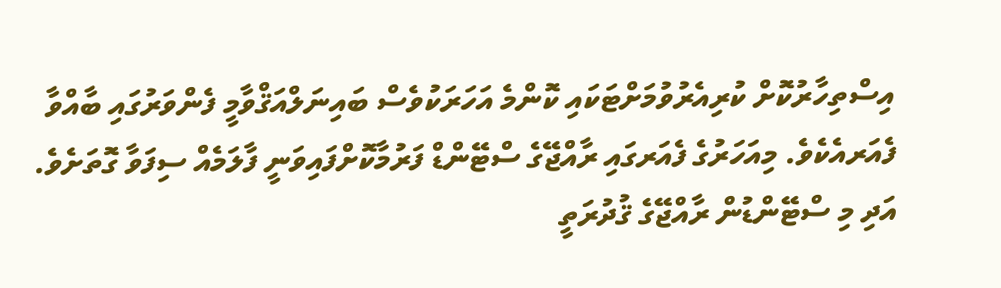އިސްތިހާރުކޮށް ކުރިއެރުވުމަށްޓަކައި ކޮންމެ އަހަރަކުވެސް ބައިނަލްއަޤްވާމީ ފެންވަރުގައި ބާއްވާ ފެއަރއެކެވެ. މިއަހަރުގެ ފެއަރގައި ރާއްޖޭގެ ސްޓޭންޑް ފަރުމާކޮށްފައިވަނީ ފާލަމެއް ސިފަވާ ގޮތަށެވެ. އަދި މި ސްޓޭންޑުން ރާއްޖޭގެ ޤުދުރަތީ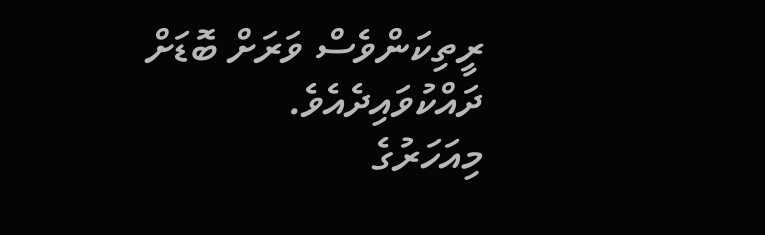ރީތިކަންވެސް ވަރަށް ބޮޑަށް ދައްކުވައިދެއެވެ.
މިއަހަރުގެ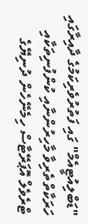"ޑަބްލިއުޓީއެމް" ގައި ފަތުރުވެރިކަމުގެ ދާއިރާގައި ހަރަކާތްތެރިވާ މާހިރުންނާއި ކުންފުނިތަކާއި ޓްރެވެލް އޮޕަރޭޓާސް ހިމެނޭހެން ދުނިޔޭގެ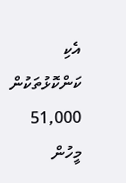އެކި ކަންކޮޅުތަކުން 51,000 މީހުން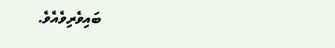ބައިވެރިވެއެވެ.